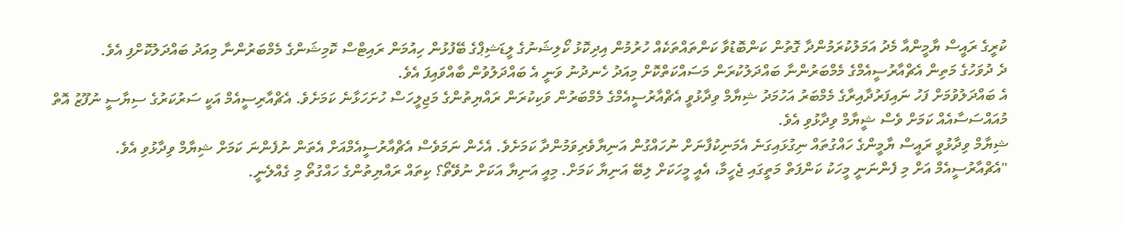ކުރީގެ ރައީސް ޔާމީންއާ މެދު އަމަލުކުރަމުންދާ ގޮތުން ކަންބޮޑުވާ ކަންތައްތަކެއް ހުރުމުން އިދިކޮޅު ކޯލިޝަނުގެ ލީޑަޝިޕްގެ ބޭފުޅުން ހިއުމަން ރައިޓްސް ކޮމިޝަންގެ މެމްބަރުންނާ މިއަދު ބައްދަލުކޮށްފި އެވެ.
ދެ ދުވަހުގެ މަތިން އެޗްއާރުސީއެމްގެ މެމްބަރުންނާ ބައްދަލުކުރަން މަސައްކަތްކޮށް މިއަދު ހެނދުނު ވަނީ އެ ބައްދަލުވުން ބާއްވައިފަ އެވެ.
އެ ބައްދަލުވުމަށް ފަހު ނައިފަރުދާއިރާގެ މެމްބަރު އަހުމަދު ޝިޔާމް ވިދާޅުވީ އެޗްއާރުސީއެމްގެ މެމްބަރުން ވަކިކުރަން ރައްޔިތުންގެ މަޖިލީހަސް ހުށަހަޅާނެ ކަމަށެވެ. އެޗްއާރިސީއެމް އަކީ ސަރުކަރުގެ ސިޔާސީ ނުފޫޒު އޮތް މުއައްސަސާއެއް ކަމަށް ވެސް ޝީޔާމް ވިދާޅުވި އެވެ.
ޝިޔާމް ވިދާޅުވީ ރައީސް ޔާމީންގެ ހައްގުތައް ނިގުޅައިގަނެ އެމަނިކުފާނަށް ނުހައްގުން އަނިޔާވެރިވަމުންދާ ކަމަށެވެ. އެހެން ނަމަވެސް އެޗްއާރުސީއެމްއަށް އެތަން ނުފެންނަ ކަމަށް ޝިޔާމް ވިދާޅުވި އެވެ.
"އެޗްއާރުސީއެމް އަށް މި ފެންނަނީ މީހަކު ކަންފަތް މަތީގައި ޖެހީމާ، އެއީ މީހަކަށް ލިބޭ އަނިޔާ ކަމަށް. މިއީ އަނިޔާ އަކަށް ނުވޭތޯ؟ ކިތައް ރައްޔިތުންގެ ހައްގުތޯ މި ގެއްލެނީ.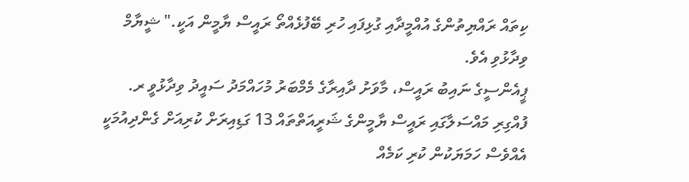ކިތައް ރައްޔިތުންގެ އުއްމީދާއި ގުޅިފައި ހުރި ބޭފުޅެއްތޯ ރައީސް ޔާމީން އަކީ." ޝީޔާމް ވިދާޅުވި އެވެ.
ޕީއެންސީގެ ނައިބު ރައީސް، މާވަށު ދާއިރާގެ މެމްބަރު މުހައްމަދު ސައީދު ވިދާޅުވީ ރ. ފުއްގިރި މައްސަލާގައި ރައީސް ޔާމީންގެ ޝަރީއަތްތައް 13 ގަޑިއިރަށް ކުރިއަށް ގެންދިއުމަކީ އެއްވެސް ހަމަޔަކުން ކުރި ކަމެއް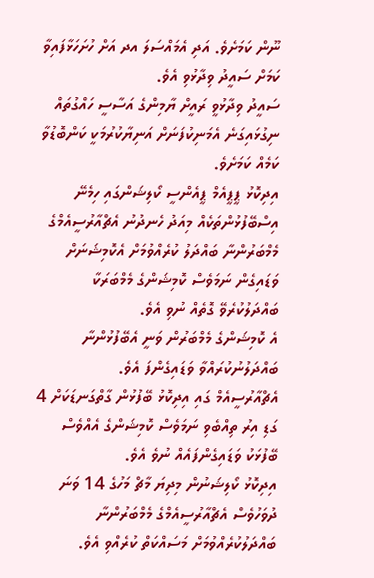ނޫން ކަމަށެވެ. އަދި އެމައްސަލަ އދ އަށް ހުށަހަޅާފައިވާ ކަމަށް ސައީދު ވިދާޅުވި އެވެ.
ސައީދު ވިދާޅުވީ ރައީށް ޔާމިންގެ އަސާސީ ހައްގުތައް ނިގުޅައިގަނެ އެމަނިކުފަނަށް އަނިޔާކުރުމަކީ ކަންބޮޑުވާ ކަމެއް ކަމަށެވެ.
އިދިކޮޅު ޕީޕީއެމް ޕީއެންސީ ކޯލިޝަންގައި ހިމެނޭ އިސްބޭފުޅުންތަކެއް މިއަދު ހެނދުނު އެޗްއާރުސީއެމްގެ މެމްބަރުންނާ ބައްދަލު ކުރެއްވުމަށް އެކޮމިޝަނަށް ވަޑައިގެން ނަމަވެސް ކޮމިޝަންގެ މެމްބަރަކާ ބައްދަލުކުރެވޭ ގޮތެއް ނުވި އެވެ.
އެ ކޮމިޝަންގެ މެމްބަރުން ވަނީ އެބޭފުޅުންނާ ބައްދަލުނުކުރައްވާ ވަޑައިގެންފަ އެވެ.
އެޗްއާރުސީއެމް ގައި އިދިކޮޅު ބޭފުޅުން ގާތްގަނޑަކަށް 4 ގަޑި އިރު ތިއްބެވި ނަމަވެސް ކޮމިޝަންގެ އެއްވެސް ބޭފުޅަކު ވަޑައިގެންފައެއް ނުވެ އެވެ.
އިދިކޮޅު ކޯލިޝަނުން މިދިޔަ މާޗް މަހުގެ 14 ވަނަ ދުވަހުވެސް އެޗްއާރުސީއެމްގެ މެމްބަރުންނާ ބައްދަލުކުރެއްވުމަށް މަސައްކަތް ކުރެއްވި އެވެ.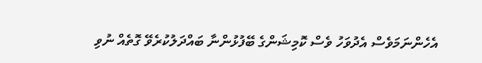އެހެންނަމަވެސް އެދުވަހު ވެސް ކޮމިޝަންގެ ބޭފުޅުންނާ ބައްދަލުކުރެވޭ ގޮތެއް ނުވި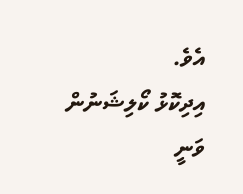އެވެ.
އިދިކޮޅު ކޯލިޝަނުން ވަނީ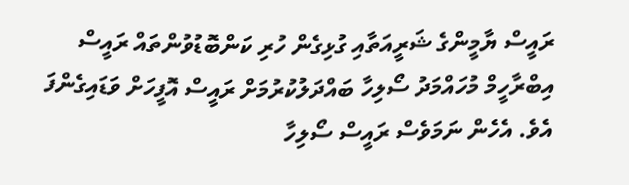ރައީސް ޔާމީންގެ ޝަރީއަތާއި ގުޅިގެން ހުރި ކަންބޮޑުވުންތައް ރައީސް އިބްރާހީމް މުހައްމަދު ސޯލިހާ ބައްދަލުކުރުމަށް ރައީސް އޮފީހަށް ވަޑައިގެންފަ އެވެ. އެހެން ނަމަވެސް ރައީސް ސޯލިހާ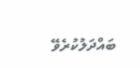ބައްދަލުކުރެވޭ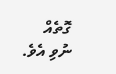ގޮތެއް ނުވި އެވެ.